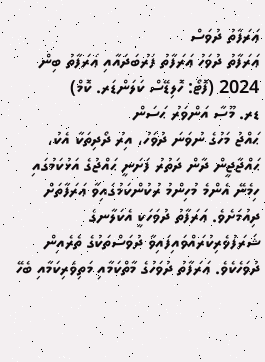ޢަރަފާތު ދުވަސް
ޢަރަފާތު ދުވަހު ޢަރަފާތު ފަރުބަދައާއި ޢަރަފާތު ބިން 2024 (ފޮޓޯ: ހޮލިޑޭސް ކަލަންޑަރ. ކޮމް)
ޑރ. މޫސާ އަންވަރު ޙަސަން
ޙައްޖު މަހުގެ ނުވަނަ ދުވަހު، އިރު ދޯދިތަކާ އެކު، ޙައްޖާޖީން ދާން ދަތުރު ފަށަނީ ޙައްޖުގެ އަޅުކަމުގައި ހިމެނޭ އެންމެ މުހިންމު ރުކުންކަމުގައިވާ ޢަރަފާތަށް ދިއުމަށެވެ. ޢަރަފާތު ދުވަހަކީ އެކަލާނގެ ޝަރަފުވެރިކުރައްވައިފައިވާ ދުވަސްތަކުގެ ތެރެއިން ދުވަހެކެވެ. ޢަރަފާތު ދުވަހުގެ މާތްކަމާއި މަތިވެރިކަމާއި ބެހޭ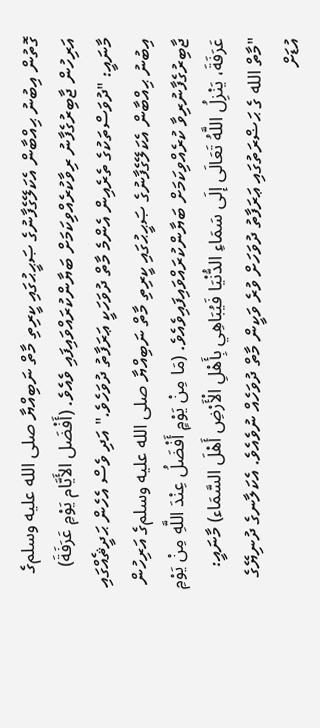ގޮތުން އިބުނު ޙިއްބާން އެކަލޭގެފާނުގެ ޞަޙީޙުގައި ކީރިތި މާތް ނަބިއްޔާ صلى الله عليه وسلمގެ އަރިހުން ޖާބިރުގެފާނު ރިވާކުރެއްވިކަމަށް ބަޔާންކުރައްވައިފައި ވެއެވެ. (أَفْضَل الأَيَّام يَوْمِ عَرَفَةَ) މާނައީ: "ދުވަސްތަކުގެ ތެރެއިން އެންމެ މާތް ދުވަހަކީ ޢަރަފާތު ދުވަހެވެ." އަދި ވެސް އެހެން ޙަދީޘެއްގައި އިބުނު ޙިއްބާން އެކަލޭގެފާނުގެ ޞަޙީޙުގައި ކީރިތި މާތް ނަބިއްޔާ صلى الله عليه وسلمގެ އަރިހުން ޖާބިރުގެފާނުރިވާ ކުރެއްވިކަމަށް ބަޔާންކުރައްވައިފައިވެއެވެ. (مَا مِنْ يَوْمٍ أَفْضَلُ عِنْدَ اللَّهِ مِنْ يَوْمِ عَرَفَةَ، يَنْزِلُ اللَّهُ تَعَالَى إلَى سَمَاءِ الدُّنْيَا فَيُبَاهِي بِأَهْلِ الْأَرْضِ أَهْلَ السَّمَاء) މާނައީ: "މާތް الله ގެ ޙަޟްރަތުގައި ޢަރަފާތު ދުވަހަށް ވުރެ ވަކީން މާތް ދުވަހެއް ނުވެއެވެ. އެކަލާނގެ ދުނިޔޭގެ އުޑަށް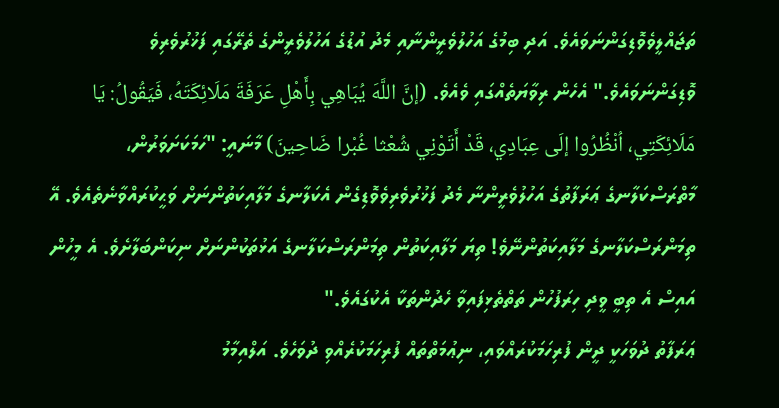ތަޖައްލީވެވޮޑިގަންނަވައެވެ. އަދި ބިމުގެ އަހުލުވެރީންނާއި މެދު އުޑުގެ އަހުލުވެރީންގެ ތެރޭގައި ފަޚުރުވެރިވެ ވޮޑިގަންނަވައެވެ." އެހެން ރިވާޔަތެއްގައި ވެއެވެ. (إنَّ اللَّهَ يُبَاهِي بِأَهْلِ عَرَفَةَ مَلَائِكَتَهُ، فَيَقُولُ: يَا مَلَائِكَتِي، اُنْظُرُوا إلَى عِبَادِي، قَدْ أَتَوْنِي شُعْثا غُبْرا ضَاحِينَ) މާނައީ: "ހަމަކަށަވަރުން، މާތްރަސްކަލާނގެ ޢަރަފާތުގެ އަހުލުވެރީންނާ މެދު ފަޚުރުވެރިވެވޮޑިގެން އެކަލާނގެ މަލާއިކަތުންނަށް ވަޙީކުރައްވާނެތެއެވެ. އޭ ތިމަންރަސްކަލާނގެ މަލާއިކަތުންނޭވެ! ތިޔަ މަލާއިކަތުން ތިމަންރަސްކަލާނގެ އަޅުތަކުންނަށް ނިކަންބަލާށެވެ. އެ މީހުން އައިސް އެ ތިބީ ވީދި ހިރަފުހުން ތަތްތެޅިފައިވާ ހެދުންތަކާ އެކުގައެވެ."
ޢަރަފާތު ދުވަހަކީ ދީން ފުރިހަމަކުރައްވައި، ނިޢުމަތްތައް ފުރިހަމަކުރެއްވި ދުވަހެވެ. އަލްއިމާމު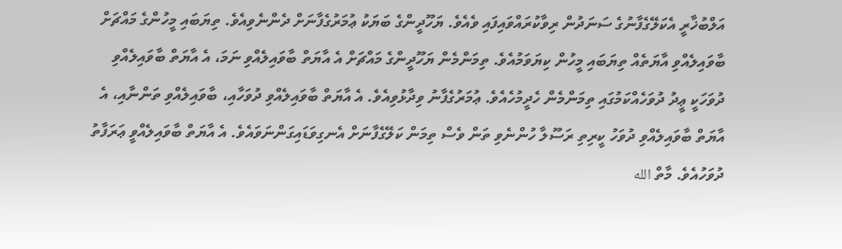އަލްބުޚާރީ އެކަލޭގެފާނުގެ ސަނަދުން ރިވާކުރައްވައިފައި ވެއެވެ. ޔަހޫދީންގެ ބަޔަކު ޢުމަރުގެފާނަށް ދެންނެވިއެވެ. ތިޔަބައި މީހުންގެ މައްޗަށް ބާވައިލެއްވި އާޔަތެއް ތިޔަބައި މީހުން ކިޔަވަމުއެވެ. ތިމަންމެން ޔަހޫދީންގެ މައްޗަށް އެ އާޔަތް ބާވައިލެއްވި ނަމަ، އެ އާޔަތް ބާވައިލެއްވި ދުވަހަކީ ޢީދު ދުވަހެއްކަމުގައި ތިމަންމެން ހެދީމުހެއެވެ. ޢުމަރުގެފާނު ވިދާޅުވިއެވެ. އެ އާޔަތް ބާވައިލެއްވި ދުވަހާއި، ބާވައިލެއްވި ތަންނާއި، އެ އާޔަތް ބާވައިލެއްވި ދުވަހު ކީރިތި ރަސޫލާ ހުންނެވި ތަން ވެސް ތިމަން ކަލޭގެފާނަށް އެނގިވަޑައިގަންނަވައެވެ. އެ އާޔަތް ބާވައިލެއްވީ ޢަރަފާތު ދުވަހުއެވެ. މާތް الله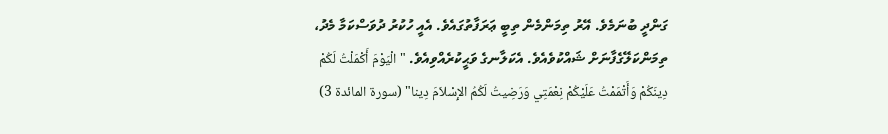ގަންދީ ބުނަމެވެ. އޭރު ތިމަންމެން ތިބީ ޢަރަފާތުގައެވެ. އެއީ ހުކުރު ދުވަސްކަމާ މެދު، ތިމަންކަލޭގެފާނަށް ޝައްކުވެއެވެ. އެކަލާނގެ ވަޙީކުރެއްވިއެވެ. "الْيَوْمَ أَكْمَلْتُ لَكُمْ دِينَكُمْ وَأَتْمَمْتُ عَلَيْكُمْ نِعْمَتِي وَرَضِيتُ لَكُمُ الإِسْلاَمَ دِينا" (سورة المائدة 3)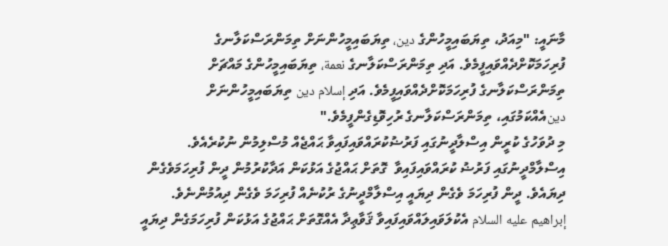މާނައީ: "މިއަދު، ތިޔަބައިމީހުންގެ دين، ތިޔަބައިމީހުންނަށް ތިމަންރަސްކަލާނގެ ފުރިހަމަކޮށްދެއްވައިފީމެވެ. އަދި ތިމަންރަސްކަލާނގެ نعمة، ތިޔަބައިމީހުންގެ މައްޗަށް ތިމަންރަސްކަލާނގެ ފުރިހަމަކޮށްދެއްވައިފީމެވެ. އަދި إسلام دين ތިޔަބައިމީހުންނަށް دينއެއްކަމުގައި، ތިމަންރަސްކަލާނގެ ރުހިވޮޑިގެންފީމެވެ."
މި ދުވަހުގެ ކުރީން އިސްލާދީނުގައި ފަރުޟުކުރައްވައިފައިވާ ޙައްޖެއް މުސްލިމުން ނުކުރެއެވެ. އިސްލާމްދީނުގައި ފަރުޟު ކުރައްވައިފައިވާ  ގޮތަށް ޙައްޖުގެ އަޅުކަން އަދާކުރުމުން ދީން ފުރިހަމަވެގެން ދިޔައެވެ. ދީން ފުރިހަމަ ވެގެން ދިޔައީ އިސްލާމްދީނުގެ ރުކުނެއް ފުރިހަމަ ވެގެން ދިއުމުންނެވެ. إبراهيم عليه السلام އެކުލަވައިލައްވައިފައިވާ ޤަވާޢިދާ އެއްގޮތަށް ޙައްޖުގެ އަޅުކަން ފުރިހަމަގެން ދިޔައީ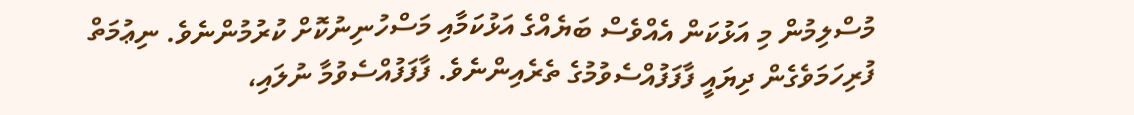މުސްލިމުން މި އަޅުކަން އެއްވެސް ބަޔެއްގެ އަޅުކަމާއި މަސްހުނިނުކޮށް ކުރުމުންނެވެ. ނިޢުމަތް ފުރިހަމަވެގެން ދިޔައީ ފާފަފުއްސެވުމުގެ ތެރެއިންނެވެ. ފާފަފުއްސެވުމާ ނުލައި،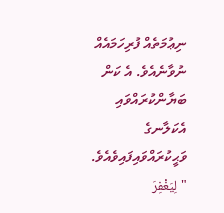ނިޢުމަތެއް ފުރިހަމައެއް ނުވާނެއެވެ. އެ ކަން ބަޔާންކުރައްވައި އެކަލާނގެ ވަޙީކުރައްވައިފައިވެއެވެ. "لِيَغْفِرَ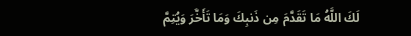لَكَ اللَّهُ مَا تَقَدَّمَ مِن ذَنبِكَ وَمَا تَأَخَّرَ وَيُتِمَّ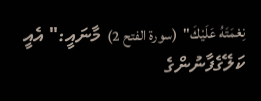نِعْمَتَهُ عَلَيْكَ"  (سورة الفتح 2)  މާނައީ:" އެއީ ކަލޭގެފާނުންގެ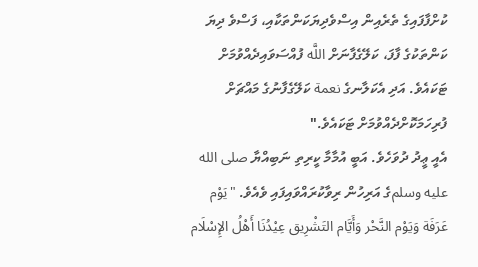ކުށްފާފައިގެ ތެރެއިން އިސްވެދިޔަކަންތަކާއި، ފަސްވެ ދިޔަ ކަންތަކުގެ ފާފަ، ކަލޭގެފާނަށް اللَّه ފުއްސަވައިދެއްވުމަށް ޓަކައެވެ. އަދި އެކަލާނގެ نعمة ކަލޭގެފާނުގެ މައްޗަށް ފުރިހަމަކޮށްދެއްވުމަށް ޓަކައެވެ."
އެއީ ޢީދު ދުވަހެވެ. އަބީ އުމާމާ ކީރިތި ނަބިއްޔާ صلى الله عليه وسلمގެ އަރިހުން ރިވާކުރައްވައިފައި ވެއެވެ. "يَوْم عَرَفَة وَيَوْم النَّحْر وَأَيَّام التَشْرِيق عِيْدُنَا أَهْلُ الإِسْلَام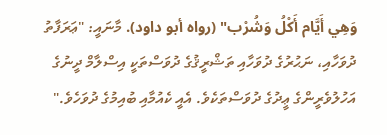وَهِي أَيَّام أَكْلُ وَشُرْب" (رواه أبو داود). މާނައީ: "ޢަރަފާތު ދުވަހާއި، ނަޙުރުގެ ދުވަހާއި ތަޝްރީޤުގެ ދުވަސްތަކީ އިސްލާމް ދީނުގެ އަހުލުވެރީންގެ ޢީދުގެ ދުވަސްތަކެވެ. އެއީ ކެއުމާއި ބުއިމުގެ ދުވަހެވެ."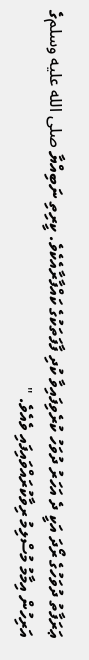ޢަރަފާތު ދުވަހުގެ ރޯދަ އަކީ ދެ އަހަރު ދުވަހު ކުރެވިފައިވާ ކުދި ފާފަތަކުގެ ކައްފާރާއެކެވެ. ކީރިތި ނަބިއްޔާ صلى الله عليه وسلمގެ އަރިހުން އިމާމު މުސްލިމު ރިވާކުރައްވައިފައި ވެއެވެ. "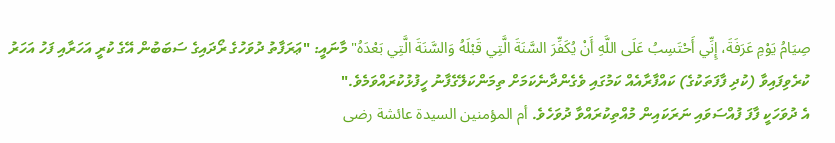صِيَامُ يَوْمِ عَرَفَةَ، إِنِّي أَحْتَسِبُ عَلَى اللَّهِ أَنْ يُكَفِّرَ السَّنَةَ الَّتِي قَبْلَهُ وَالسَّنَةَ الَّتِي بَعْدَهُ" މާނައީ: "ޢަރަފާތު ދުވަހުގެ ރޯދައިގެ ސަބަބުން އޭގެ ކުރީ އަހަރާއި ފަހު އަހަރު ކުރެވިފައިވާ (ކުދި ފާފަތަކުގެ) ކައްފާރާއެއް ކަމުގައި ވެގެންދާނެކަމަށް ތިމަންކަލޭގެފާނު ހީފުޅުކުރައްވަމެވެ."
އެ ދުވަހަކީ ފާފަ ފުއްސަވައި ނަރަކައިން މުއްތިކުރައްވާ ދުވަހެވެ. أم المؤمنين السيدة عائشة رضى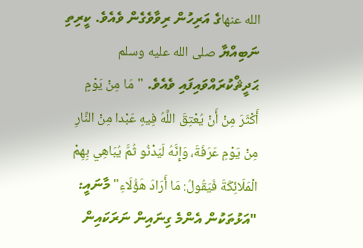الله عنهاގެ އަރިހުން ރިވާވެގެން ވެއެވެ. ކީރިތި ނަބިއްޔާ صلى الله عليه وسلم ޙަދީޘްކުރައްވައިފައި ވެއެވެ. "مَا مِنْ يَوْمٍ أَكْثَرَ مِنْ أَنْ يُعْتِقَ اللَّهُ فِيهِ عَبْدا مِنْ النَّارِ مِنْ يَوْمِ عَرَفَةَ، وَإِنَّهُ لَيَدْنُو ثُمَّ يُبَاهِي بِهِمْ الْمَلَائِكَةَ فَيَقُولُ: مَا أَرَادَ هَؤُلَاءِ" މާނައީ: "އަޅުތަކުން އެންމެ ގިނައިން ނަރަކައިން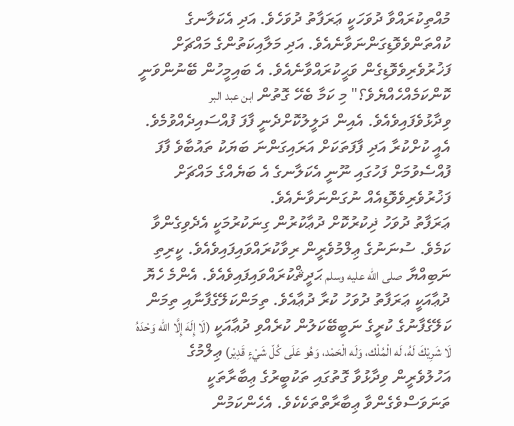މުއްތިކުރައްވާ ދުވަހަކީ ޢަރަފާތު ދުވަހެވެ. އަދި އެކަލާނގެ ކުއްތަންވެވޮޑިގަންނަވާނެއެވެ. އަދި މަލާއިކަތުންގެ މައްޗަށް ފަޚުރުވެރިވެވޮޑިގެން ވަޙީކުރައްވާނެއެވެ. އެ ބައިމީހުން ބޭނުންވަނީ ކޮންކަމެއްހެއްޔެވެ؟" މި ކަމާ ބެހޭ ގޮތުން ابن عبد البر ވިދާޅުވެފައިވެއެވެ. އެއިން ދަލީލުކޮށްދެނީ ފާފަ ފުއްސައިދެއްވުމެވެ. އެއީ ކުށްކުރާ އަދި ފާފަތަކަށް އަރައިގަންނަ ބަޔަކު ތައުބާވެ ފާފަ ފުއްސެވުމަށް ފަހުގައި ނޫނީ އެކަލާނގެ އެ ބަޔެއްގެ މައްޗަށް ފަޚުރުވެރިވެވޮޑިއެއް ނުގަންނަވާނެއެވެ.
ޢަރަފާތު ދުވަހު ޛިކުރުކޮށް ދުޢާކުރުން ގިނަކުރުމަކީ އެދެވިގެންވާ ކަމެވެ. ސުނަނުގެ ޢިލްމުވެރީން ރިވާކުރައްވައިފައިވެއެވެ. ކީރިތި ނަބިއްޔާ صلى الله عليه وسلم ޙަދީޘްކުރައްވައިފައިވެއެވެ. އެންމެ ހެޔޮ ދުޢާއަކީ ޢަރަފާތު ދުވަހު ކުރާ ދުޢާއެވެ. ތިމަންކަލޭގެފާނާއި ތިމަން ކަލޭގެފާނުގެ ކުރީގެ ނަބީބޭކަލުން ކުރެއްވި ދުޢާއަކީ (لَا إِلَهَ إِلَّا الله وَحْدَهُ لَا شَرِيْكَ لَهُ، لَه الْمُلْك، وَلَه الْحَمْد، وَهُو عَلَى كُلّ شَيْءٍ قَدِيْر) ޢިލްމުގެ އަހުލުވެރީން ވިދާޅުވާ ގޮތުގައި ތަކުބީރުގެ ޢިބާރާތަކީ ތަނަވަސްވެގެންވާ ޢިބާރާތްތަކެކެވެ. އެހެންކަމުން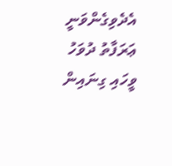އެދެވިގެންވަނީ ޢަރަފާތު ދުވަހު ވީހައި ގިނައިން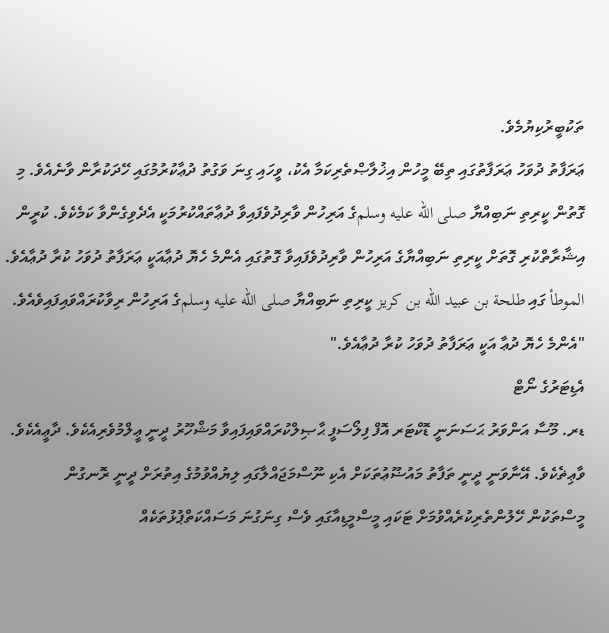ތަކުބީރުކިޔުމެވެ.
ޢަރަފާތު ދުވަހު ޢަރަފާތުގައި ތިބޭ މީހުން އިޚުލާޞްތެރިކަމާ އެކު، ވީހައި ގިނަ ވަގުތު ދުޢާކުރުމުގައި ހޭދަކުރާން ވާނެއެވެ. މި ގޮތުން ކީރިތި ނަބިއްޔާ صلى الله عليه وسلمގެ އަރިހުން ވާރިދުވެފައިވާ ދުޢާތައްކުރުމަކީ އެދެވިގެންވާ ކަމެކެވެ. ކުރީން އިޝާރާތްކުރި ގޮތަށް ކީރިތި ނަބިއްޔާގެ އަރިހުން ވާރިދުވެފައިވާ ގޮތުގައި އެންމެ ހެޔޮ ދުޢާއަކީ ޢަރަފާތު ދުވަހު ކުރާ ދުޢާއެވެ. الموطأ ގައި طلحة بن عبيد الله بن كريز ކީރިތި ނަބިއްޔާ صلى الله عليه وسلمގެ އަރިހުން ރިވާކުރައްވައިފައިވެއެވެ. "އެންމެ ހެޔޮ ދުޢާ އަކީ ޢަރަފާތު ދުވަހު ކުރާ ދުޢާއެވެ."
އެޑިޓަރުގެ ނޯޓް
ޑރ. މޫސާ އަންވަރު ޙަސަނަނީ ޑޮކްޓަރ އޮފް ފިލޯސަފީ ޙާޞިލްކުރައްވައިފައިވާ މަޝްހޫރު ދީނީ ޢީލްމުވެރިއެކެވެ. ދާޢީއެކެވެ. ވާޢިޡެކެވެ. އޭނާވަނީ ދީނީ ތަފާތު މައުޟޫޢުތަކަށް އެކި ނޫސްމަޖައްލާގައި ލިޔުއްވުމުގެ އިތުރަށް ދީނީ ރޮނގުން މީސްތަކުން ހޭލުންތެރިކުރެއްވުމަށް ޓަކައި މީސްމީޑިއާގައި ވެސް ގިނަގުނަ މަސައްކަތްޕުޅުތަކެއް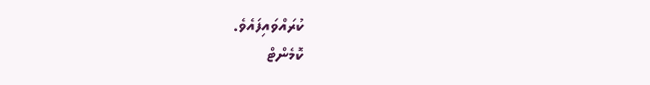ކުރައްވައިފައެވެ.
ކޮމެންޓް